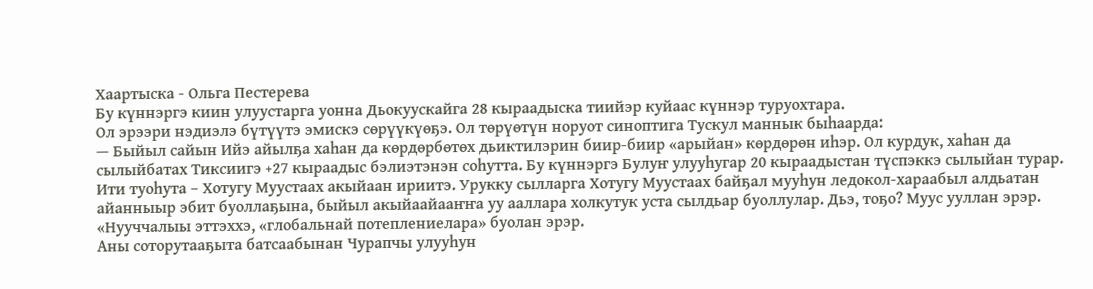Хаартыска - Ольга Пестерева
Бу күннэргэ киин улуустарга уонна Дьокуускайга 28 кыраадыска тиийэр куйаас күннэр туруохтара.
Ол эрээри нэдиэлэ бүтүүтэ эмискэ сөрүүкүөҕэ. Ол төрүөтүн норуот синоптига Тускул маннык быһаарда:
— Быйыл сайын Ийэ айылҕа хаһан да көрдөрбөтөх дьиктилэрин биир-биир «арыйан» көрдөрөн иһэр. Ол курдук, хаһан да сылыйбатах Тиксиигэ +27 кыраадыс бэлиэтэнэн соһутта. Бу күннэргэ Булуҥ улууһугар 20 кыраадыстан түспэккэ сылыйан турар. Ити туоһута – Хотугу Муустаах акыйаан ириитэ. Урукку сылларга Хотугу Муустаах байҕал мууһун ледокол-хараабыл алдьатан айанныыр эбит буоллаҕына, быйыл акыйаайааҥҥа уу ааллара холкутук уста сылдьар буоллулар. Дьэ, тоҕо? Муус ууллан эрэр. «Нууччалыы эттэххэ, «глобальнай потеплениелара» буолан эрэр.
Аны соторутааҕыта батсаабынан Чурапчы улууһун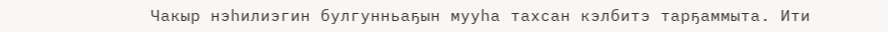Чакыр нэһилиэгин булгунньаҕын мууһа тахсан кэлбитэ тарҕаммыта. Ити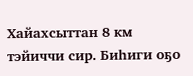Хайахсыттан 8 км тэйиччи сир. Биһиги оҕо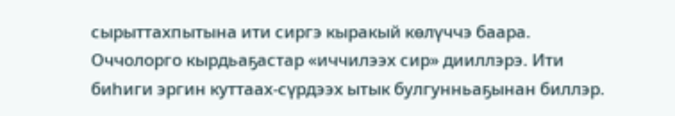сырыттахпытына ити сиргэ кыракый көлүччэ баара. Оччолорго кырдьаҕастар «иччилээх сир» дииллэрэ. Ити биһиги эргин куттаах-сүрдээх ытык булгунньаҕынан биллэр.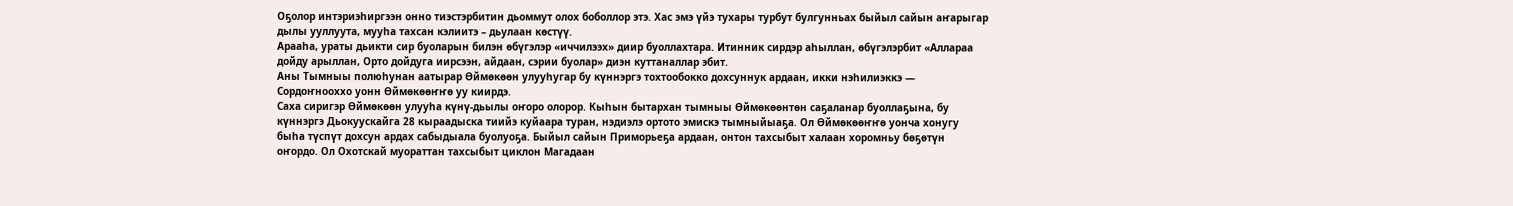Оҕолор интэриэһиргээн онно тиэстэрбитин дьоммут олох боболлор этэ. Хас эмэ үйэ тухары турбут булгунньах быйыл сайын аҥарыгар дылы ууллуута, мууһа тахсан кэлиитэ – дьулаан көстүү.
Арааһа, ураты дьикти сир буоларын билэн өбүгэлэр «иччилээх» диир буоллахтара. Итинник сирдэр аһыллан, өбүгэлэрбит «Аллараа дойду арыллан, Орто дойдуга иирсээн, айдаан, сэрии буолар» диэн куттаналлар эбит.
Аны Тымныы полюһунан аатырар Өймөкөөн улууһугар бу күннэргэ тохтообокко дохсуннук ардаан, икки нэһилиэккэ — Сордоҥнооххо уонн Өймөкөөҥҥө уу киирдэ.
Саха сиригэр Өймөкөөн улууһа күнү-дьылы оҥоро олорор. Кыһын бытархан тымныы Өймөкөөнтөн саҕаланар буоллаҕына, бу күннэргэ Дьокуускайга 28 кыраадыска тиийэ куйаара туран, нэдиэлэ ортото эмискэ тымныйыаҕа. Ол Өймөкөөҥҥө уонча хонугу быһа түспүт дохсун ардах сабыдыала буолуоҕа. Быйыл сайын Приморьеҕа ардаан, онтон тахсыбыт халаан хоромньу бөҕөтүн оҥордо. Ол Охотскай муораттан тахсыбыт циклон Магадаан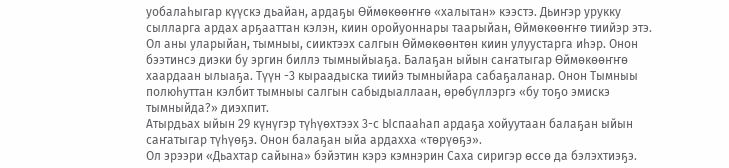уобалаһыгар күүскэ дьайан, ардаҕы Өймөкөөҥҥө «халытан» кээстэ. Дьиҥэр урукку сылларга ардах арҕааттан кэлэн, киин оройуоннары таарыйан, Өймөкөөҥҥө тиийэр этэ. Ол аны уларыйан, тымныы, сииктээх салгын Өймөкөөнтөн киин улуустарга иһэр. Онон бээтинсэ диэки бу эргин биллэ тымныйыаҕа. Балаҕан ыйын саҥатыгар Өймөкөөҥҥө хаардаан ылыаҕа. Түүн -3 кыраадыска тиийэ тымныйара сабаҕаланар. Онон Тымныы полюһуттан кэлбит тымныы салгын сабыдыаллаан, өрөбүллэргэ «бу тоҕо эмискэ тымныйда?» диэхпит.
Атырдьах ыйын 29 күнүгэр түһүөхтээх 3-с Ыспааһап ардаҕа хойуутаан балаҕан ыйын саҥатыгар түһүөҕэ. Онон балаҕан ыйа ардахха «төрүөҕэ».
Ол эрээри «Дьахтар сайына» бэйэтин кэрэ кэмнэрин Саха сиригэр өссө да бэлэхтиэҕэ.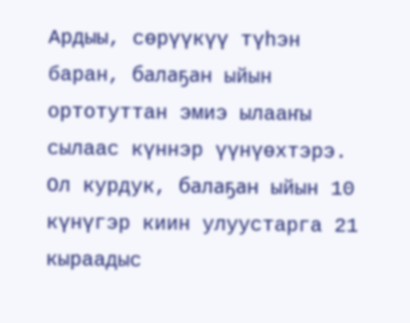Ардыы, сөрүүкүү түһэн баран, балаҕан ыйын ортотуттан эмиэ ылааҥы сылаас күннэр үүнүөхтэрэ. Ол курдук, балаҕан ыйын 10 күнүгэр киин улуустарга 21 кыраадыс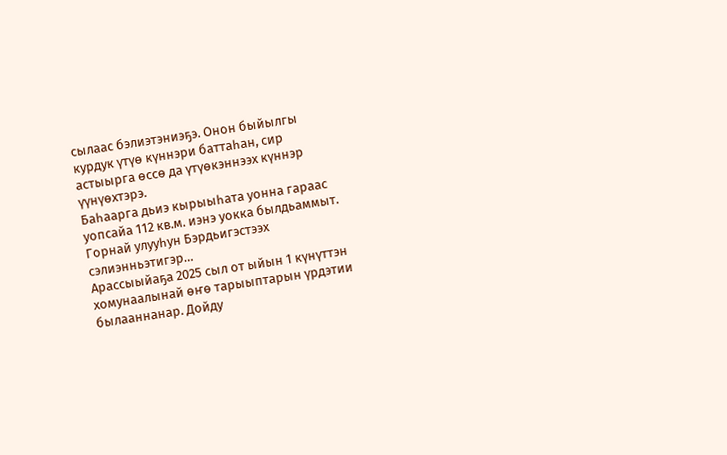сылаас бэлиэтэниэҕэ. Онон быйылгы курдук үтүө күннэри баттаһан, сир астыырга өссө да үтүөкэннээх күннэр үүнүөхтэрэ.
Баһаарга дьиэ кырыыһата уонна гараас уопсайа 112 кв.м. иэнэ уокка былдьаммыт. Горнай улууһун Бэрдьигэстээх сэлиэнньэтигэр…
Арассыыйаҕа 2025 сыл от ыйын 1 күнүттэн хомунаалынай өҥө тарыыптарын үрдэтии былааннанар. Дойду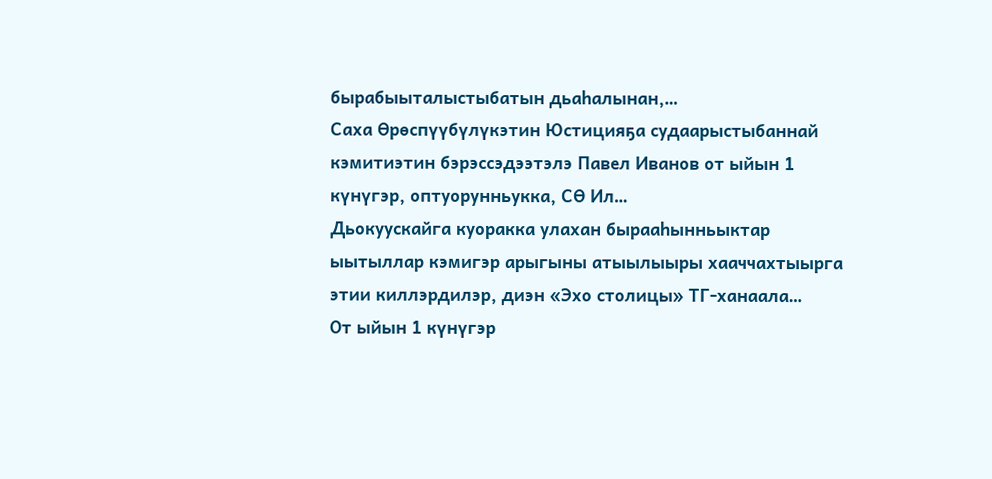бырабыыталыстыбатын дьаһалынан,…
Саха Өрөспүүбүлүкэтин Юстицияҕа судаарыстыбаннай кэмитиэтин бэрэссэдээтэлэ Павел Иванов от ыйын 1 күнүгэр, оптуорунньукка, СӨ Ил…
Дьокуускайга куоракка улахан бырааһынньыктар ыытыллар кэмигэр арыгыны атыылыыры хааччахтыырга этии киллэрдилэр, диэн «Эхо столицы» ТГ-ханаала…
От ыйын 1 күнүгэр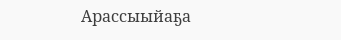Арассыыйаҕа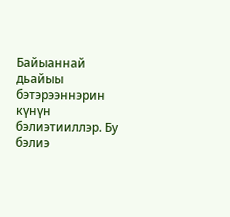Байыаннай дьайыы бэтэрээннэрин күнүн бэлиэтииллэр. Бу бэлиэ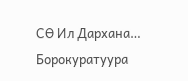СӨ Ил Дархана…
Борокуратуура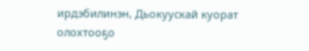ирдэбилинэн, Дьокуускай куорат олохтооҕо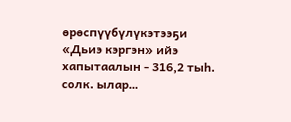өрөспүүбүлүкэтээҕи «Дьиэ кэргэн» ийэ хапытаалын - 316,2 тыһ. солк. ылар…